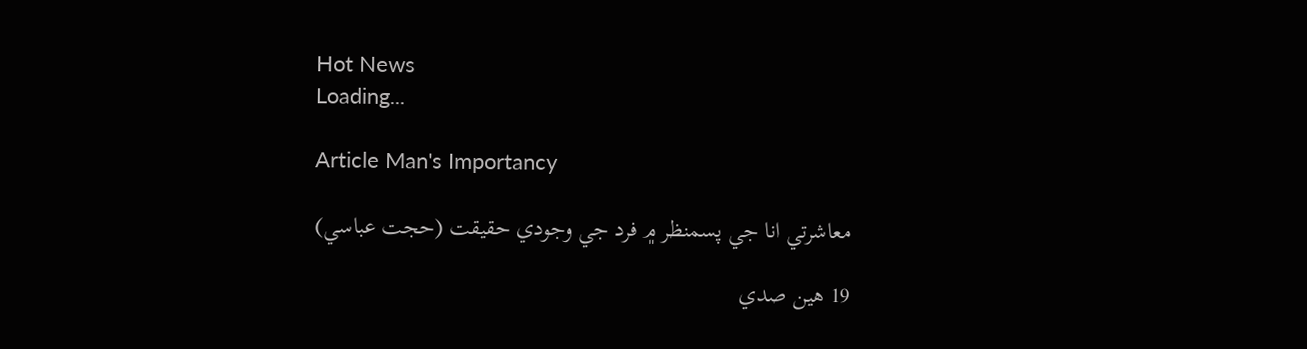Hot News
Loading...

Article Man's Importancy

معاشرتي انا جي پسمنظر ۾ فرد جي وجودي حقيقت (حجت عباسي)

19 هين صدي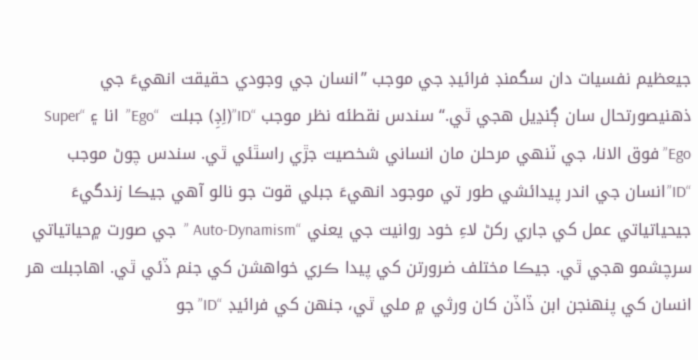جيعظيم نفسيات دان سگمنڊ فرائيڊ جي موجب ”انسان جي وجودي حقيقت انهيءَ جي ذهنيصورتحال سان ڳنڍيل هجي ٿي.“ سندس نقطئه نظر موجب “ID”(اِڊِ) جبلت  “Ego”  انا ۽ “Super Ego” فوق الانا، جي ٽنهي مرحلن مان انساني شخصيت جڙي راسٿئي ٿي. سندس چوڻ موجب “ID”انسان جي اندر پيدائشي طور تي موجود انهيءَ جبلي قوت جو نالو آهي جيڪا زندگيءَ جيحياتياتي عمل کي جاري رکڻ لاءِ خود روانيت جي يعني “Auto-Dynamism ”  جي صورت ۾حياتياتي سرچشمو هجي ٿي. جيڪا مختلف ضرورتن کي پيدا ڪري خواهشن کي جنم ڏئي ٿي. اهاجبلت هر انسان کي پنهنجن ابن ڏاڏن کان ورثي ۾ ملي ٿي، جنهن کي فرائيڊ “ID” جو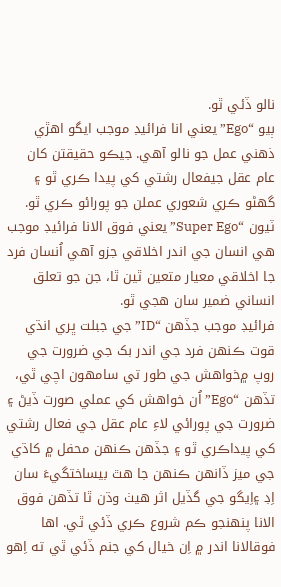نالو ڏئي ٿو.
ٻيو “Ego”يعني انا فرائيڊ موجب ايگو اهڙي ذهني عمل جو نالو آهي. جيڪو حقيقتن کان عام عقل جيفعال رشتي کي پيدا ڪري ٿو ۽ گهڻو ڪري شعوري عملن جو پورائو ڪري ٿو.
ٽيون “Super Ego” يعني فوق الانا فرائيڊ موجب هي انسان جي اندر اخلاقي جزو آهي اُنسان فرد جا اخلاقي معيار متعين ٿين ٿا، جن جو تعلق انساني ضمير سان هجي ٿو.
فرائيڊ موجب جڏهن “ID” جي جبلت ڀري انڌي قوت ڪنهن فرد جي اندر بک جي ضرورت جي روپ ۾خواهش جي طور تي سامهون اچي ٿي، تڏهن “Ego”اُن خواهش کي عملي صورت ڏيڻ ۽ ضرورت جي پورائي لاءِ عام عقل جي فعال رشتي کي پيداڪري ٿو ۽ جڏهن ڪنهن محفل ۾ کاڌي جي ميز ڏانهن ڪنهن جا هٿ بيساختگيءَ سان اِڊ ۽اِيگو جي گڏيل اثر هيٺ وڌن ٿا تڏهن فوق الانا پنهنجو ڪم شروع ڪري ڏئي ٿي. اها فوقالانا اندر ۾ اِن خيال کي جنم ڏئي ٿي ته اِهو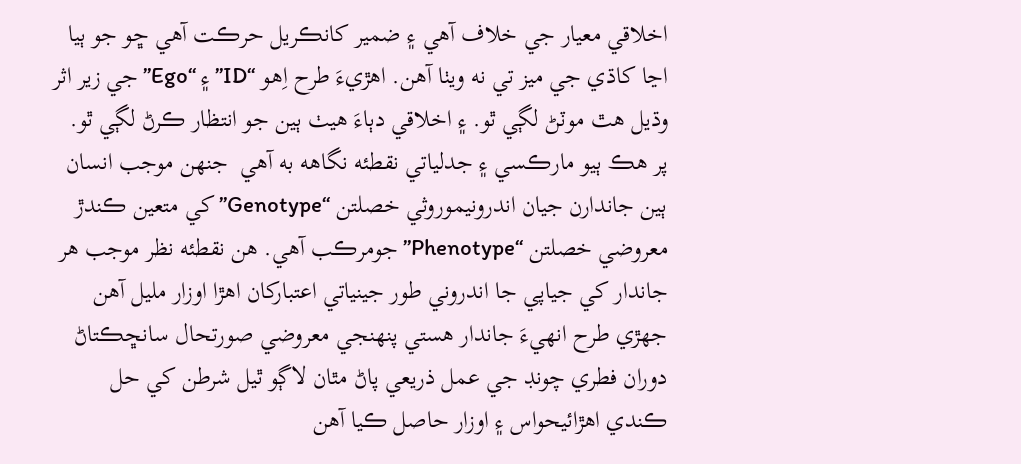اخلاقي معيار جي خلاف آهي ۽ ضمير کانڪريل حرڪت آهي ڇو جو ٻيا اڃا کاڌي جي ميز تي نه ويٺا آهن. اهڙيءَ طرح اِهو “ID” ۽ “Ego”جي زير اثر وڌيل هٿ موٽڻ لڳي ٿو. ۽ اخلاقي دٻاءَ هيٺ ٻين جو انتظار ڪرڻ لڳي ٿو.
پر هڪ ٻيو مارڪسي ۽ جدلياتي نقطئه نگاهه به آهي  جنهن موجب انسان ٻين جاندارن جيان اندرونيموروثي خصلتن “Genotype” کي متعين ڪندڙ معروضي خصلتن “Phenotype” جومرڪب آهي. هن نقطئه نظر موجب هر جاندار کي جياپي جا اندروني طور جينياتي اعتبارکان اهڙا اوزار مليل آهن جهڙي طرح انهيءَ جاندار هستي پنهنجي معروضي صورتحال سانڇڪتاڻ دوران فطري چونڊ جي عمل ذريعي پاڻ مٿان لاڳو ٿيل شرطن کي حل ڪندي اهڙائيحواس ۽ اوزار حاصل ڪيا آهن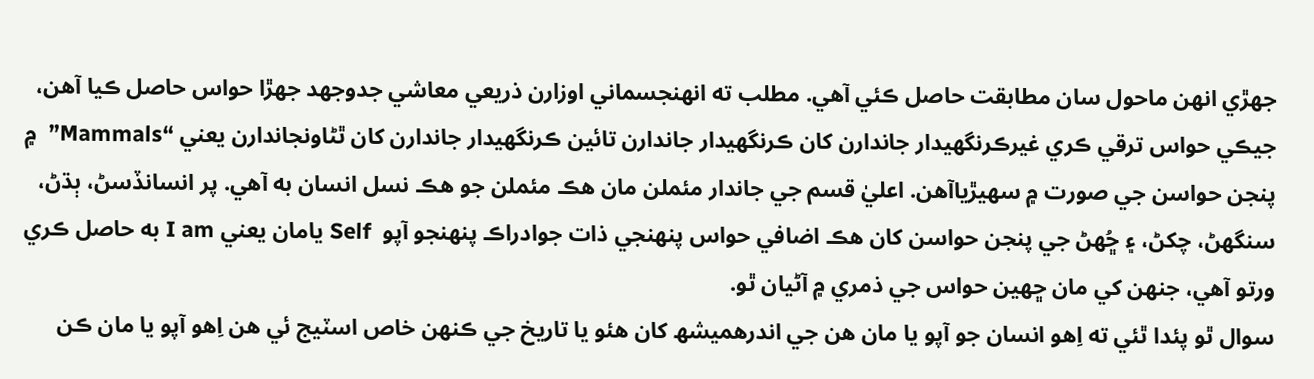جهڙي انهن ماحول سان مطابقت حاصل ڪئي آهي. مطلب ته انهنجسماني اوزارن ذريعي معاشي جدوجهد جهڙا حواس حاصل ڪيا آهن، جيڪي حواس ترقي ڪري غيرڪرنگهيدار جاندارن کان ڪرنگهيدار جاندارن تائين ڪرنگهيدار جاندارن کان ٿڻاونجاندارن يعني “Mammals”  ۾ پنجن حواسن جي صورت ۾ سهيڙياآهن. اعليٰ قسم جي جاندار مئملن مان هڪ مئملن جو هڪ نسل انسان به آهي. پر انسانڏسڻ، ٻڌڻ، سنگهڻ، چکڻ، ۽ ڇُهڻ جي پنجن حواسن کان هڪ اضافي حواس پنهنجي ذات جوادراڪ پنهنجو آپو  Self يامان يعني I am به حاصل ڪري ورتو آهي، جنهن کي مان ڇهين حواس جي ذمري ۾ آڻيان ٿو.
سوال ٿو پئدا ٿئي ته اِهو انسان جو آپو يا مان هن جي اندرهميشھ کان هئو يا تاريخ جي ڪنهن خاص اسٽيج ئي هن اِهو آپو يا مان ڪن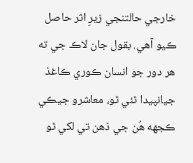خارجي حالتنجي زيرِ اثر حاصل ڪيو آهي. بقول جان لاڪ جي ته هر دور جو انسان ڪوري ڪاغذ جيانپيدا ٿئي ٿو، معاشرو جيڪي ڪجهه هُن جي ذهن تي لکي ٿو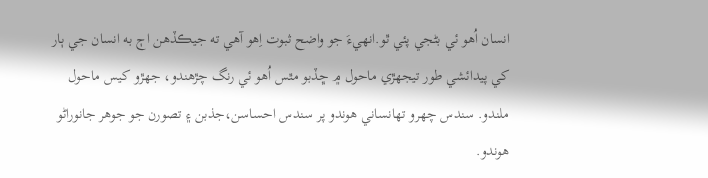انسان اُهو ئي بڻجي پئي ٿو.انهيءَ جو واضح ثبوت اِهو آهي ته جيڪڏهن اڄ به انسان جي ٻار کي پيدائشي طور تيجهڙي ماحول ۾ ڇڏبو مٿس اُهو ئي رنگ چڙهندو، جهڙو کيس ماحول ملندو. سندس چهرو تهانساني هوندو پر سندس احساسن،جذبن ۽ تصورن جو جوهر جانوراڻو هوندو.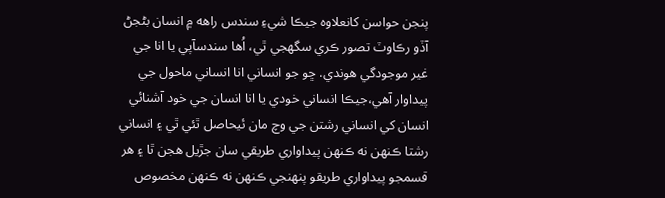پنجن حواسن کانعلاوه جيڪا شيءِ سندس راهه ۾ انسان بڻجڻ آڏو رڪاوٽ تصور ڪري سگهجي ٿي، اُها سندسآپي يا انا جي غير موجودگي هوندي. ڇو جو انساني انا انساني ماحول جي پيداوار آهي،جيڪا انساني خودي يا انا انسان جي خود آشنائي انسان کي انساني رشتن جي وچ مان ئيحاصل ٿئي ٿي ۽ انساني رشتا ڪنهن نه ڪنهن پيداواري طريقي سان جڙيل هجن ٿا ۽ هر قسمجو پيداواري طريقو پنهنجي ڪنهن نه ڪنهن مخصوص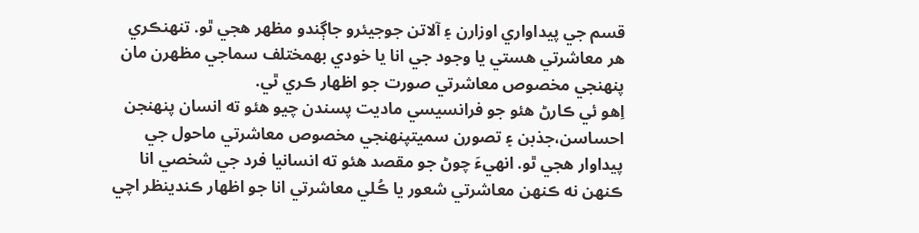قسم جي پيداواري اوزارن ۽ آلاتن جوجيئرو جاڳندو مظهر هجي ٿو. تنهنڪري هر معاشرتي هستي يا وجود جي انا يا خودي بهمختلف سماجي مظهرن مان پنهنجي مخصوص معاشرتي صورت جو اظهار ڪري ٿي.
اِهو ئي ڪارڻ هئو جو فرانسيسي ماديت پسندن چيو هئو ته انسان پنهنجن احساسن،جذبن ۽ تصورن سميتپنهنجي مخصوص معاشرتي ماحول جي پيداوار هجي ٿو. انهيءَ چوڻ جو مقصد هئو ته انسانيا فرد جي شخصي انا ڪنهن نه ڪنهن معاشرتي شعور يا ڪُلي معاشرتي انا جو اظهار ڪندينظر اچي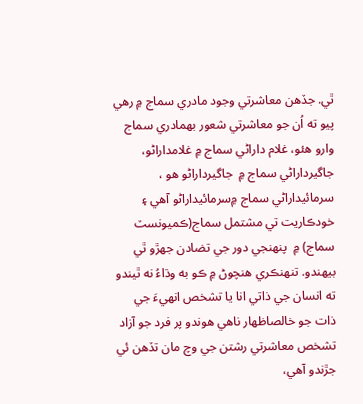ٿي. جڏهن معاشرتي وجود مادري سماج ۾ رهي پيو ته اُن جو معاشرتي شعور بهمادري سماج وارو هئو، غلام داراڻي سماج ۾ غلامداراڻو، جاگيرداراڻي سماج ۾  جاگيرداراڻو هو ، سرمائيداراڻي سماج ۾سرمائيداراڻو آهي ۽ خودڪاريت تي مشتمل سماج(ڪميونسٽ سماج) ۾  پنهنجي دور جي تضادن جهڙو ٿي بيهندو. تنهنڪري هنچوڻ ۾ ڪو به وڌاءُ نه ٿيندو ته انسان جي ذاتي انا يا تشخص انهيءَ جي ذات جو خالصاظهار ناهي هوندو پر فرد جو آزاد تشخص معاشرتي رشتن جي وچ مان تڏهن ئي جڙندو آهي،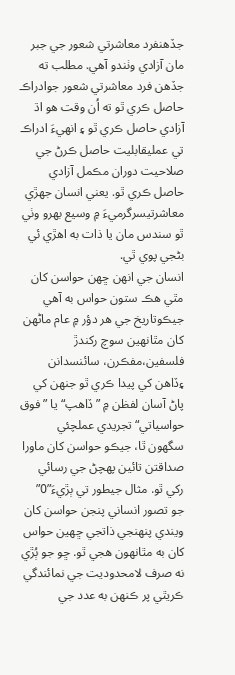جڏهنفرد معاشرتي شعور جي جبر مان آزادي وٺندو آهي. مطلب ته جڏهن فرد معاشرتي شعور جوادراڪ حاصل ڪري ٿو ته اُن وقت هو اڌ آزادي حاصل ڪري ٿو ۽ انهيءَ ادراڪ تي عمليقابليت حاصل ڪرڻ جي صلاحيت دوران مڪمل آزادي حاصل ڪري ٿو. يعني انسان جهڙي معاشرتيسرگرميءَ ۾ وسيع بهرو وٺي ٿو سندس مان يا ذات به اهڙي ئي بڻجي پوي ٿي.
انسان جي انهن ڇهن حواسن کان مٿي هڪ ستون حواس به آهي جيڪوتاريخ جي هر دؤر ۾ عام ماڻهن کان مٿانهين سوچ رکندڙ فلسفين،مفڪرن، سائنسدانن ۽ڏاهن کي پيدا ڪري ٿو جنهن کي پاڻ آسان لفظن ۾ ”ڏاهپ“ يا ”فوق حواسياتي“ تجريدي عملچئي سگهون ٿا، جيڪو حواسن کان ماورا صداقتن تائين پهچڻ جي رسائي رکي ٿو. مثال جيطور تي ٻڙيءَ”0”  جو تصور انساني پنجن حواسن کان ويندي پنهنجي ذاتجي ڇهين حواس کان به مٿانهون هجي ٿو. ڇو جو ٻُڙي نه صرف لامحدوديت جي نمائندگي ڪريٿي پر ڪنهن به عدد جي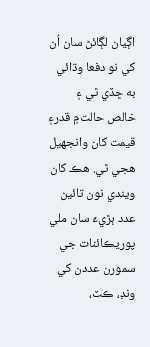اڳيان لڳائڻ سان اُن کي نو دفعا وڌائي به ڇڏي ٿي ۽ خالص حالت۾ قدر۽ قيمت کان وانجهيل هجي ٿي. هڪ کان ويندي نون تائين عدد ٻڙيءَ سان ملي پوريڪائنات جي سمورن عددن کي ونڊ، ڪٽ،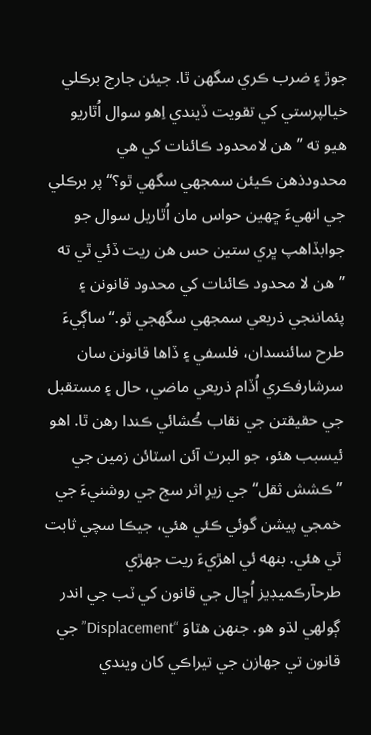جوڙ ۽ ضرب ڪري سگهن ٿا. جيئن جارج برڪلي خيالپرستي کي تقويت ڏيندي اِهو سوال اُٿاريو هيو ته ”هن لامحدود ڪائنات کي هي محدودذهن ڪيئن سمجهي سگهي ٿو؟“ پر برڪلي جي انهيءَ ڇهين حواس مان اُٿاريل سوال جو جوابڏاهپ ڀري ستين حس هن ريت ڏئي ٿي ته ”هن لا محدود ڪائنات کي محدود قانونن ۽ پئماننجي ذريعي سمجهي سگهجي ٿو.“ ساڳيءَ طرح سائنسدان، فلسفي ۽ ڏاها قانونن سان سرشارفڪري اُڏام ذريعي ماضي، حال ۽ مستقبل جي حقيقتن جي نقاب ڪُشائي ڪندا رهن ٿا. اهو ئيسبب هئو، جو البرٽ آئن اسٽائن زمين جي ”ڪشش ثقل“ جي زيرِ اثر سج جي روشنيءَ جي خمجي پيشن گوئي ڪئي هئي، جيڪا سچي ثابت ٿي هئي. بنهه ئي اهڙيءَ ريت جهڙي طرحآرڪميڊيز اُڇال جي قانون کي ٽب جي اندر ڳولهي لڌو هو. جنهن هٽاوَ “Displacement” جي قانون تي جهازن جي تيراڪي کان ويندي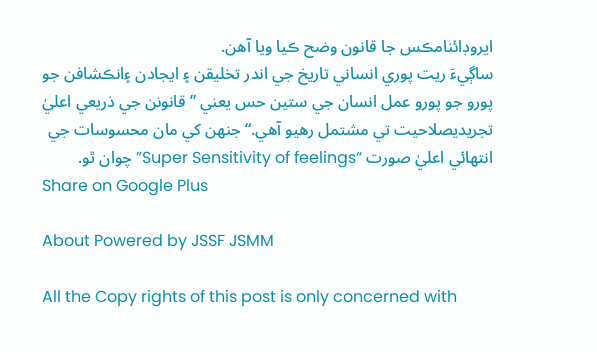ايروڊائنامڪس جا قانون وضح ڪيا ويا آهن.
ساڳيءَ ريت پوري انساني تاريخ جي اندر تخليقن ۽ ايجادن ۽انڪشافن جو پورو جو پورو عمل انسان جي ستين حس يعني ”قانونن جي ذريعي اعليٰ تجريديصلاحيت تي مشتمل رهيو آهي.“ جنهن کي مان محسوسات جي انتهائي اعليٰ صورت “Super Sensitivity of feelings” چوان ٿو.
Share on Google Plus

About Powered by JSSF JSMM

All the Copy rights of this post is only concerned with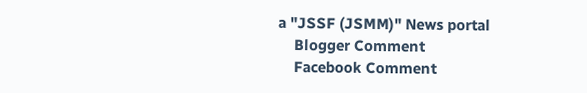a "JSSF (JSMM)" News portal
    Blogger Comment
    Facebook Comment